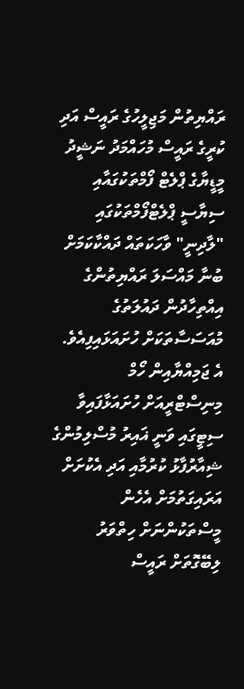ރައްޔިތުން މަޖިލީހުގެ ރައީސް އަދި ކުރީގެ ރައީސް މުހައްމަދު ނަޝީދު މީޑީޔާގެ ޕްލެޓް ފޯމްތަކުގައާއި ސިޔާސީ ޕްލެޓްފޯމްތަކުގައި "ލާދިނީ" ވާހަކަތައް ދައްކާކަމަށް ބުނާ މައްސަލަ ރައްޔިތުންގެ އިއްތިހާދުން ދައުލަތުގެ މުއަސަސާތަކަށް ހުށައަޅައިފިއެވެ.
އެ ޖަމިއްޔާއިން ހޯމް މިނިސްޓްރީއަށް ހުށައަޅާފައިވާ ސިޓީގައި ވަނީ ޣައިރު މުސްލިމުންގެ ޝިއާރުފާޅު ކުރުމާއި އަދި އެކުށަށް އަރައިގަތުމަށް އެހެން މީސްތަކުންނަށް ހިތްވަރު ލިބޭގޮތަށް ރައީސް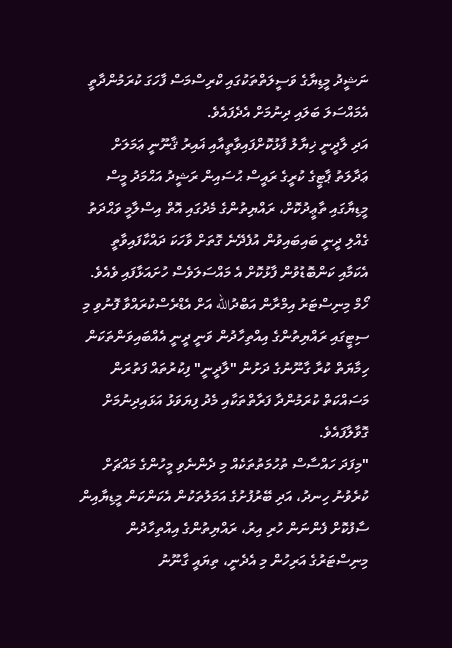ނަޝީދު މީޑިޔާގެ ވަސީލަތްތަކުގައި ކްރިސްމަސް ފާހަގަ ކުރަމުންދާތީ އެމައްސަލަ ބަލައި ދިނުމަށް އެދެފައެވެ.
އަދި ލާދީނީ ޚިޔާލު ފާޅުކޮށްފައިވާތީއާއި ޣައިރު ޤާނޫނީ ޢަމަލަށް ޢަދާލަތު ޕާޓީގެ ކުރީގެ ރައީސް ޙުސައިން ރަޝީދު އަޙްމަދު މީސް މީޑިޔާގައި ތާޢީދުކޮށް، ރައްޔިތުންގެ މެދުގައި އޮތް އިސްލާމީ ވަޙްދަތު ގެއްލި ދީނީ ބައިބައިވުން އުފެދޭނެ ގޮތަށް ވާހަކަ ދައްކާފައިވާތީ އެކަމާއި ކަންބޮޑުވުން ފާޅުކޮށް އެ މައްސަލަވެސް ހުށައަޅާފައި ވެއެވެ.
ހޯމް މިނިސްޓަރު އިމްރާން އަބްދުالله އަށް އެޑްރެސްކުރައްވާ ފޮނުވި މި ސިޓީގައި ރައްޔިތުންގެ އިއްތިހާދުން ވަނީ ދީނީ އެއްބައިވަންތަކަން ހިމާޔަތް ކުރާ ގާނޫނުގެ ދަށުން "ލާދީނީ" ފިކުރުތައް ފަތުރަން މަސައްކަތް ކުރަމުންދާ ފަރާތްތަކާއި މެދު ފިޔަވަޅު އަޅައިދިނުމަށް ގޮވާލާފައެވެ.
"މިފަދަ ހައްސާސް ތުހުމަތުތަކެއް މި ދެންނެވި މީހުންގެ މައްޗަށް ކުރެވުނު ހިނދު، އަދި ބޭރުފުށުގެ އަމަލުތަކުން އެކަންކަން މީޑިޔާއިން ސާފުކޮށް ފެންނަން ހުރި އިރު، ރައްޔިތުންގެ އިއްތިހާދުން މިނިސްޓަރުގެ އަރިހުން މި އެދެނީ، ތިޔައީ ގާނޫނު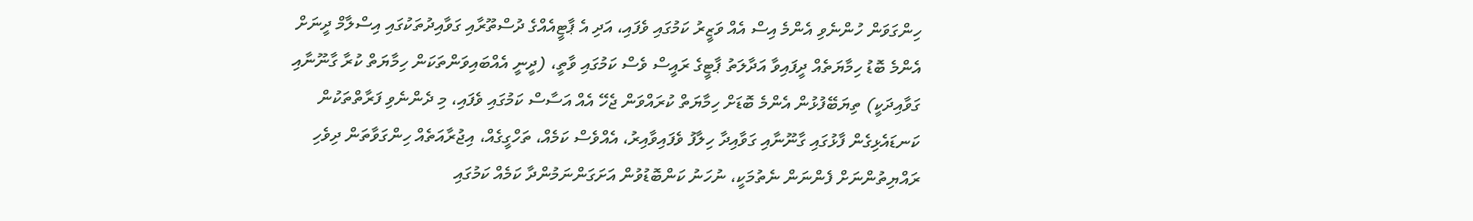ހިންގަވަން ހުންނެވި އެންމެ އިސް އެއް ވަޒީރު ކަމުގައި ވެފައި، އަދި އެ ޕާޓީއެއްގެ ދުސްތޫރާއި ގަވާއިދުތަކުގައި އިސްލާމް ދީނަށް އެންމެ ބޮޑު ހިމާޔަތެއް ދީފައިވާ އަދާލަތު ޕާޓީގެ ރައީސް ވެސް ކަމުގައި ވާތީ، (ދީނީ އެއްބައިވަންތަކަން ހިމާޔަތް ކުރާ ގާނޫނާއި ގަވާއިދަކީ) ތިޔަބޭފުޅުން އެންމެ ބޮޑަށް ހިމާޔަތް ކުރައްވަން ޖެހޭ އެއް އަސާސް ކަމުގައި ވެފައި، މި ދެންނެވި ފަރާތްތަކުން ކަނޑައެޅިގެން ފާޅުގައި ގާނޫނާއި ގަވާއިދާ ހިލާފު ވެފައިވާއިރު، އެއްވެސް ކަމެއް، ތަހްގީގެއް، އިޖުރާއަތެއް ހިންގަވާތަން ދިވެހި ރައްޔިތުންނަށް ފެންނަން ނެތުމަކީ، ނުހަނު ކަންބޮޑުވުން އަށަގަންނަމުންދާ ކަމެއް ކަމުގައި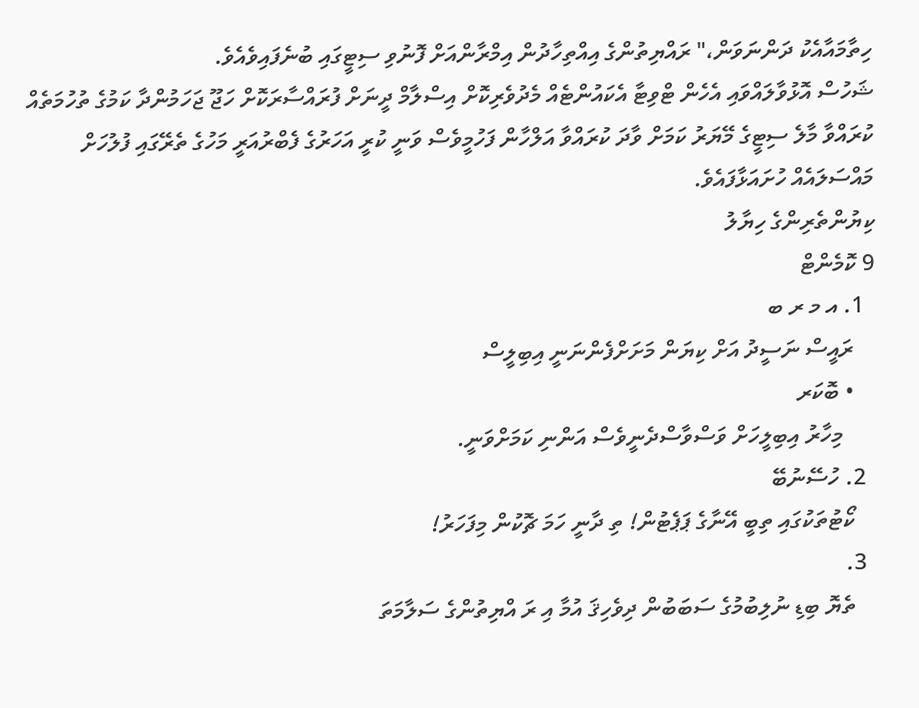ހިތާމައާއެކު ދަންނަވަން،" ރައްޔިތުންގެ އިއްތިހާދުން އިމްރާންއަށް ފޮނުވި ސިޓީގައި ބުނެފައިވެއެވެ.
ޝަހުސް އޮޅުވާލައްވައި އެހެން ޓްވިޓާ އެކައުންޓެއް މެދުވެރިކޮށް އިސްލާމް ދީނަށް ފުރައްސާރަކޮށް ހަޖޫ ޖަހަމުންދާ ކަމުގެ ތުހުމަތެއް ކުރައްވާ މާލެ ސިޓީގެ މޭޔަރު ކަމަށް ވާދަ ކުރައްވާ އަލްހާން ފަހުމީވެސް ވަނީ ކުރީ އަހަރުގެ ފެބްރުއަރީ މަހުގެ ތެރޭގައި ފުލުހަށް މައްސަލައެއް ހުށައަޅާފައެވެ.
ކިޔުންތެރިންގެ ހިޔާލު
9 ކޮމެންޓް
  1. އ މ ރ ބ
    ރައީސް ނަސީދު އަށް ކިޔަން މަށަށްފެންނަނީ އިބިލީސް
    • ބޮކަރ
      މިހާރު އިބިލީހަށް ވަސްވާސްދެނީވެސް އަންނި ކަމަށްވަނީ.
  2. ހުސޭނުބޭ
    ކޯޓުތަކުގައި ތިބީ އޭނާގެ ޕަޕެޓުން! ތި ދާނީ ހަމަ ޗޮކުން މިފަހަރު!
  3.
    ތެޔޮ ބިޑި ނުލިބުމުގެ ސަބަބުން ދިވެހިޤަ އުމާ އި ރަ އްޔިތުންގެ ސަލާމަތަ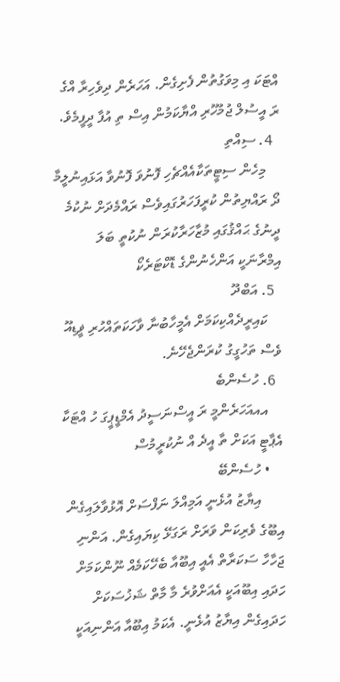އްޓަކަ އި މިވަގުތުން ފެށިގެން. އަހަރެން ދިވެހިރާ އްގެ ރަ އީސުލް ޖުމުހޫރި އްޔާކަމުން އިސް ތި އުފާ ދީފީމެވެ.
  4. ސިއްތި
    މިހެން ސިޓީތަކާއެއްޗެހި ފޮނުވަ ފޮނުވާ އަޅައިނުލީމާ ދޯ ރައްޔިތުން ކުރީފަހަރުގައިވެސް ރައްމެދަށް ނުކުމެ ދީނުގެ ޙައްޤުގައި މުޒާހަރާކުރަން ނުކުތީ ބަލަ އިމްރާނަކީ އަންހެނުންގެ ޑޮކްޓަރެކޯ
  5. އަބްދޫ
    ކައިރީދެއްކިކަމަށް އެމީހާބުނާ ވާހަކަތައްހުރި ޥީޑިއޫ ވެސް ތަހުގީގު ކުރަންޖެހޭނެ.
  6. ހުސެންބެ
    އއއަހަރެންމީ ރަ އީސްނަސީދު އެމްޑީޕީގަ ހު އްޓަކާ އެޕާޓީ އަކަށް ތާ އީދެ އް ނުކުރީމުސް
    • ހުސެންބޭ
      އިޔާޒު އުޅެނީ އަމިއްލަ ނަފްސަށް އޮޅުވާލައިގެން އިބޫގެ ވެރިކަން ވަރަށް ރަގަޅޭ ކިޔައިގެން. އަންނި ޖަހާހާ ސަކަރާތް އެއީ އިބޫއާ ބެހޭކަމެއް ނޫންކަމަށް ހަދައި އިބޫއަކީ އެއަށްވުރެ މާ މާތް ޝަޚުސަކަށް ހަދައިގެން އިޔާޒު އުޅެނީ. އެކަމު އިބޫއާ އަންނިއަކީ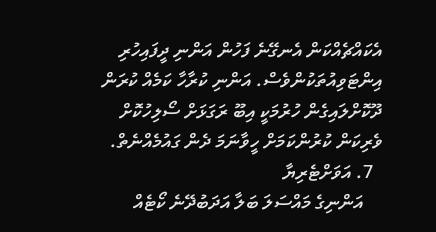އެކައްޗެއްކަން އެނގޭނެ ފަހުން އަންނި ދީފައިހުރި އިންޓަވިއުތަކުންވެސް. އަންނި ކުރާހާ ކަމެއް ކުރަން ދޫކޮށްލައިގެން ހުރުމަކީ އިބޫ ރަގަޅަށް ސޯލިހުކޮށް ވެރިކަން ކުރުންކަމަށް ހީވާނަމަ ދެން ގައުމެއްނެތް.
  7. އަވަށްޓެރިޔާ
    އަންނިގެ މައްސަލަ ބަލާ އަދަބުދޭނެ ކޯޓެއް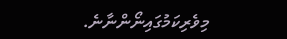މިވެރިކަމުގައިނޯންނާނެ.